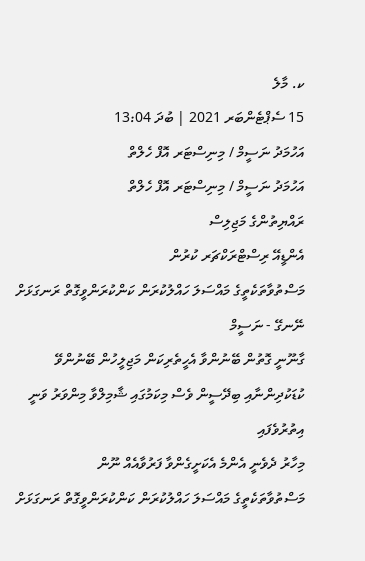ކ. މާލެ
15 ސެޕްޓެންބަރ 2021 | ބުދަ 13:04
އަހުމަދު ނަސީމް / މިނިސްޓަރ އޮފް ހެލްތް
އަހުމަދު ނަސީމް / މިނިސްޓަރ އޮފް ހެލްތް
ރައްޔިތުންގެ މަޖިލިސް
އެންޑީއޭ ރިސްޓްރަކްޗަރ ކުރުން
މަސްތުވާތަކެތީގެ މައްސަލަ ހައްލުކުރަން ކަންކުރަންވީގޮތް ރަނގަޅަށް ނޭނގޭ - ނަސީމް
ގާނޫނީ ގޮތުން ބޭނުންވާ އެހީތެރިކަން މަޖިލީހުން ބޭނުންވޭ
ކުޑަކުދިންނާއި ބިދޭސީން ވެސް މިކަމުގައި ޝާމިލްވާ މިންވަރު ވަނީ އިތުރުވެފައި
މިހާރު ދެވެނީ އެންމެ އެކަށީގެންވާ ފަރުވާއެއް ނޫން
މަސްތުވާތަކެތީގެ މައްސަލަ ހައްލުކުރަން ކަންކުރަންވީގޮތް ރަނގަޅަށް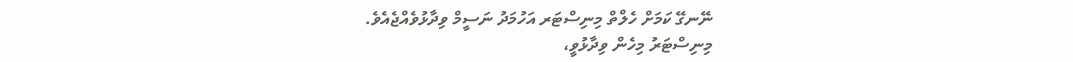ނޭނގޭ ކަމަށް ހެލްތް މިނިސްޓަރ އަހުމަދު ނަސީމް ވިދާޅުވެއްޖެއެވެ.
މިނިސްޓަރު މިހެން ވިދާޅުވީ،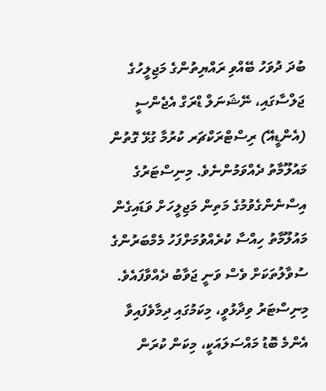ބުދަ ދުވަހު ބޭއްވި ރައްޔިތުންގެ މަޖިލީހުގެ ޖަލްސާގައި، ނޭޝަނަލް ޑްރަގް އެޖެންސީ (އެންޑީއޭ) ރިސްޓްރަކްޗަރ ކުރުމާ ގުޅޭ ގޮތުން މައުލޫމާތު ދެއްވަމުންނެވެ. މިނިސްޓަރުގެ އިސްނެންގެވުމުގެ މަތިން މަޖިލީހަށް ވަޑައިގެން މައުލޫމާތު ހިއްސާ ކުރެއްވުމަށްފަހު މެމްބަރުންގެ ސުވާލުތަކަށް ވެސް ވަނީ ޖަވާބު ދެއްވާފައެވެ. މިނިސްޓަރު ވިދާޅުވީ، މިކަމުގައި ދިމާވެފައިވާ އެންމެ ބޮޑު މައްސަލައަކީ، މިކަން ކުރަން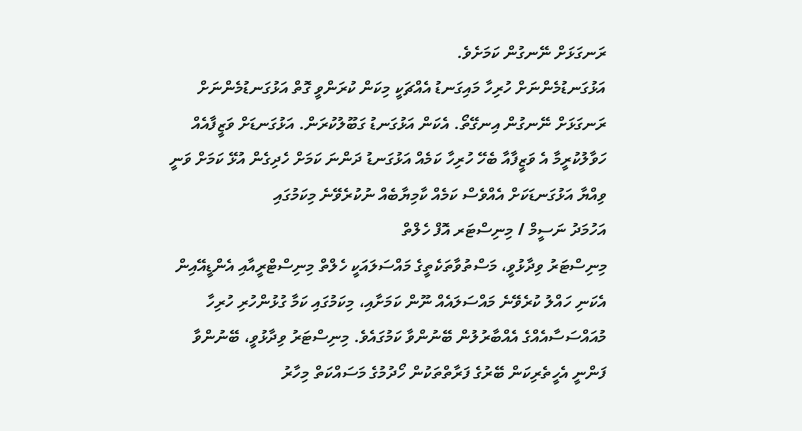ރަނގަޅަށް ނޭނގުން ކަމަށެވެ.
އަޅުގަނޑުމެންނަށް ހުރިހާ މައިގަނޑު އެއްޗަކީ މިކަން ކުރަންވީ ގޮތް އަޅުގަނޑުމެންނަށް ރަނގަޅަށް ނޭނގުން އިނގޭތޯ. އެކަން އަޅުގަނޑު ގަބޫލުކުރަން. އަޅުގަނޑަށް ވަޒީފާއެއް ހަވާލުކުރީމާ އެ ވަޒީފާއާ ބެހޭ ހުރިހާ ކަމެއް އަޅުގަނޑު ދަންނަ ކަމަށް ހެދިގެން އުޅޭ ކަމަށް ވަނީ ވިއްޔާ އަޅުގަނޑަކަށް އެއްވެސް ކަމެއް ކާމިޔާބެއް ނުކުރެވޭނެ މިކަމުގައި
އަހުމަދު ނަސީމް / މިނިސްޓަރ އޮފް ހެލްތް
މިނިސްޓަރު ވިދާޅުވީ، މަސްތުވާތަކެތީގެ މައްސަލައަކީ ހެލްތް މިނިސްޓްރީއާއި އެންޑީއޭއިން އެކަނި ހައްލު ކުރެވޭނެ މައްސަލައެއް ނޫން ކަމަށާއި، މިކަމުގައި ކަމާ ގުޅުންހުރި ހުރިހާ މުއައްސަސާއެއްގެ އެއްބާރުލުން ބޭނުންވާ ކަމުގައެވެ. މިނިސްޓަރު ވިދާޅުވީ، ބޭނުންވާ ފަންނީ އެހީތެރިކަން ބޭރުގެ ފަރާތްތަކުން ހޯދުމުގެ މަސައްކަތް މިހާރު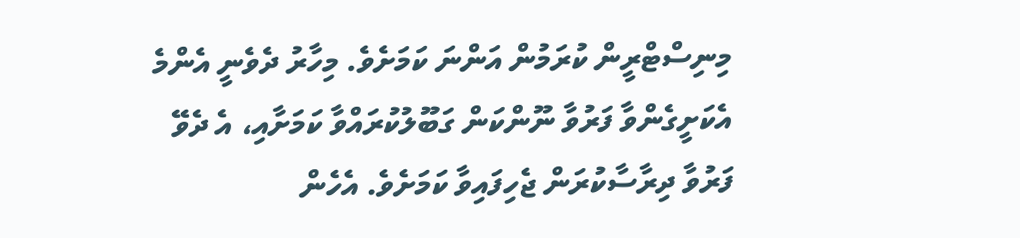މިނިސްޓްރީން ކުރަމުން އަންނަ ކަމަށެވެ. މިހާރު ދެވެނީ އެންމެ އެކަށީގެންވާ ފަރުވާ ނޫންކަން ގަބޫލުކުރައްވާ ކަމަށާއި، އެ ދެވޭ ފަރުވާ ދިރާސާކުރަން ޖެހިފައިވާ ކަމަށެވެ. އެހެން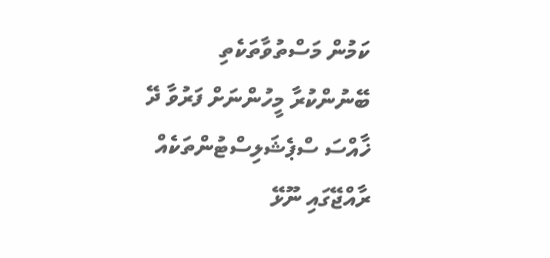ކަމުން މަސްތުވާތަކެތި ބޭނުންކުރާ މީހުންނަށް ފަރުވާ ދޭ ޚާއްސަ ސްޕެޝަލިސްޓުންތަކެއް ރާއްޖޭގައި ނޫޅޭ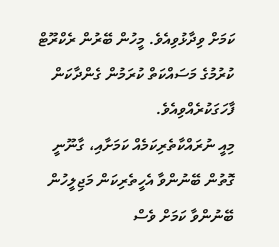ކަމަށް ވިދާޅުވިއެވެ. މީހުން ބޭރުން ރެކްރޫޓް ކުރުމުގެ މަސައްކަތް ކުރަމުން ގެންދާކަން ފާހަގަކުރެއްވިއެވެ.
މިއީ ނުރައްކާތެރިކަމެއް ކަމަށާއި، ގާނޫނީ ގޮތުން ބޭނުންވާ އެހީތެރިކަން މަޖިލީހުން ބޭނުންވާ ކަމަށް ވެސް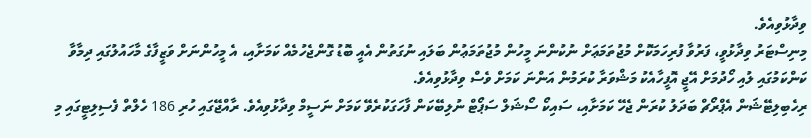ވިދާޅުވިއެވެ.
މިނިސްޓަރު ވިދާޅުވީ، ފަރުވާ ފުރިހަމަކޮށް މުޖުތަމަޢަށް ނުކުންނަ މީހުން މުޖުތަމަޢުން ބަލައި ނުގަތުން އެއީ ބޮޑު ގޮންޖެހުމެއް ކަމަށާއި، އެ މީހުންނަށް ވަޒީފާގެ މާހައުލުގައި ދިމާވާ ކަންކަމުގައި ލުއި ހޯދުމަށް އޭޖީ އޮފީހާއެކު މަޝްވަރާ ކުރަމުން އަންނަ ކަމަށް ވެސް ވިދާޅުވިއެވެ.
ރިހެބިލިޓޭޝަން އެޕްރޯޗް ބަދަލު ކުރަން ޖެހޭ ކަމަށާއި، ސައިކޯ ސޯޝަލް ސަޕޯޓް ނުލިބޭކަން ފާހަގަކުރެވޭ ކަމަށް ނަސީމް ވިދާޅުވިއެވެ. ރާއްޖޭގައި ހުރި 186 ހެލްތް ފެސިލިޓީގައި މި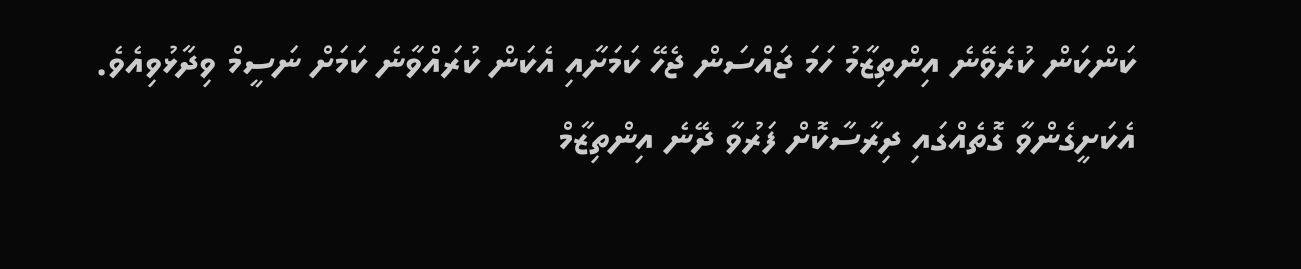ކަންކަން ކުރެވޭނެ އިންތިޒާމު ހަމަ ޖައްސަން ޖެހޭ ކަމަށާއި އެކަން ކުރައްވާނެ ކަމަށް ނަސީމް ވިދާޅުވިއެވެ.
އެކަށީގެންވާ ގޮތެއްގައި ދިރާސާކޮށް ފަރުވާ ދޭނެ އިންތިޒާމް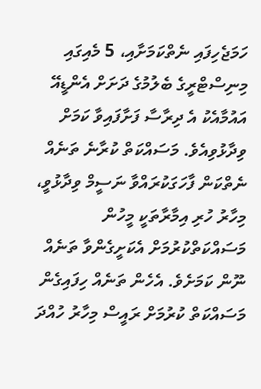ހަމަޖެހިފައި ނެތްކަމަށާއި، 5 މެއިގައި މިނިސްޓްރީގެ ބެލުމުގެ ދަށަށް އެންޑީއޭ އައުމާއެކު އެ ދިރާސާ ފަށާފައިވާ ކަމަށް ވިދާޅުވިއެވެ. މަސައްކަތް ކުރާނެ ތަނެއް ނެތްކަން ފާހަގަކުރައްވާ ނަސީމް ވިދާޅުވީ، މިހާރު ހުރި އިމާރާތަކީ މީހުން މަސައްކަތްކުރުމަށް އެކަށީގެންވާ ތަނެއް ނޫން ކަމަށެވެ. އެހެން ތަނެއް ހިފައިގެން މަސައްކަތް ކުރުމަށް ރައީސް މިހާރު ހުއްދަ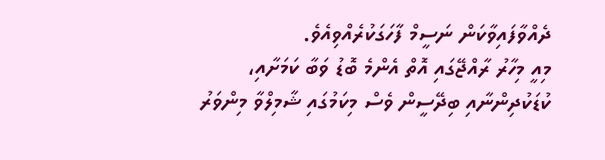ދެއްވާފައިވާކަން ނަސީމް ފާހަގަކުރެއްވިއެވެ.
މިއީ މިހާރު ރާއްޖޭގައި އޮތް އެންމެ ބޮޑު ވަބާ ކަމަށާއި، ކުޑަކުދިންނާއި ބިދޭސީން ވެސް މިކަމުގައި ޝާމިލްވާ މިންވަރު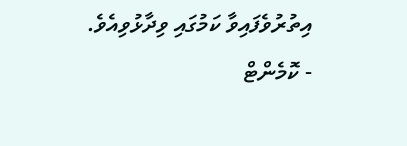އިތުރުވެފައިވާ ކަމުގައި ވިދާޅުވިއެވެ.
- ކޮމެންޓް